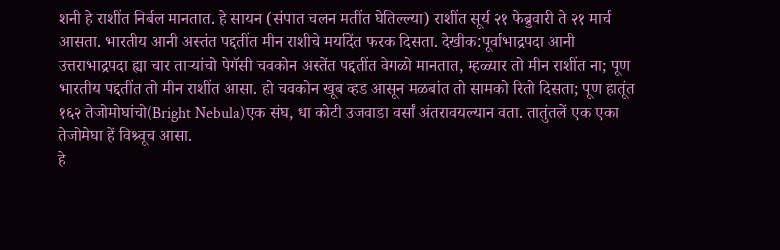शनी हे राशींत निर्बल मानतात. हे सायन (संपात चलन मतींत घेतिल्ल्या) राशींत सूर्य २१ फेब्रुवारी ते २१ मार्च आसता. भारतीय आनी अस्तंत पद्दतींत मीन राशीचे मर्यादेंत फरक दिसता. देखीक:पूर्वाभाद्रपदा आनी उत्तराभाद्रपदा ह्या चार ताऱ्यांचो पेगॅसी चवकोन अस्तेंत पद्दतींत वेगळो मानतात, म्हळ्यार तो मीन राशींत ना; पूण भारतीय पद्दतींत तो मीन राशींत आसा. हो चवकोन खूब व्हड आसून मळबांत तो सामको रितो दिसता; पूण हातूंत १६२ तेजोमोघांचो(Bright Nebula)एक संघ, धा कोटी उजवाडा वर्सां अंतरावयल्यान वता. तातुंतलें एक एका तेजोमेघा हें विश्र्वूच आसा.
हे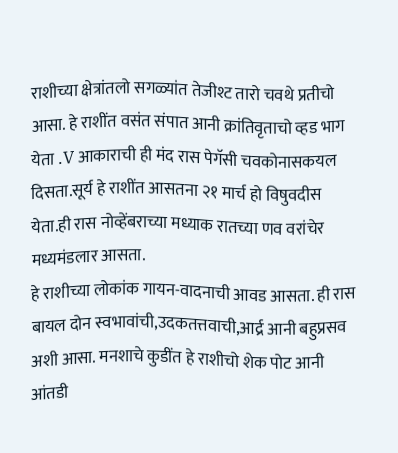राशीच्या क्षेत्रांतलो सगळ्यांत तेजीश्ट तारो चवथे प्रतीचो आसा. हे राशींत वसंत संपात आनी क्रांतिवृताचो व्हड भाग येता .V आकाराची ही मंद रास पेगॅसी चवकोनासकयल दिसता.सूर्य हे राशींत आसतना २१ मार्च हो विषुवदीस येता.ही रास नोव्हेंबराच्या मध्याक रातच्या णव वरांचेर मध्यमंडलार आसता.
हे राशीच्या लोकांक गायन-वादनाची आवड आसता. ही रास बायल दोन स्वभावांची,उदकतत्तवाची,आर्द्र आनी बहुप्रसव अशी आसा. मनशाचे कुडींत हे राशीचो शेक पोट आनी आंतडी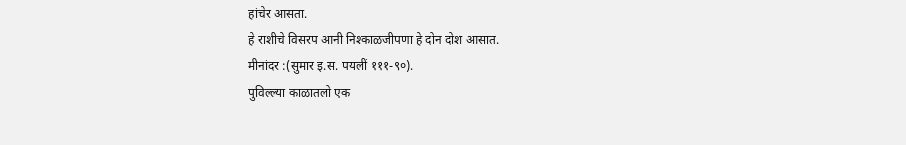हांचेर आसता.
हे राशीचे विसरप आनी निश्काळजीपणा हे दोन दोश आसात.
मीनांदर :(सुमार इ.स. पयलीं १११-९०).
पुविल्ल्या काळातलो एक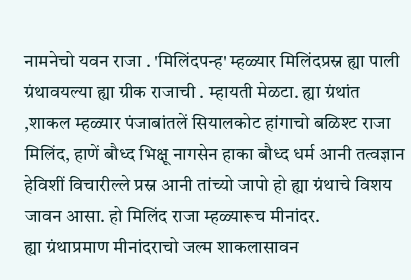नामनेचो यवन राजा . 'मिलिंदपन्ह' म्हळ्यार मिलिंदप्रस्न ह्या पाली ग्रंथावयल्या ह्या ग्रीक राजाची . म्हायती मेळटा. ह्या ग्रंथांत ,शाकल म्हळ्यार पंजाबांतलें सियालकोट हांगाचो बळिश्ट राजा मिलिंद, हाणें बौध्द भिक्षू नागसेन हाका बौध्द धर्म आनी तत्वज्ञान हेविशीं विचारील्ले प्रस्न आनी तांच्यो जापो हो ह्या ग्रंथाचे विशय जावन आसा. हो मिलिंद राजा म्हळ्यारूच मीनांदर.
ह्या ग्रंथाप्रमाण मीनांदराचो जल्म शाकलासावन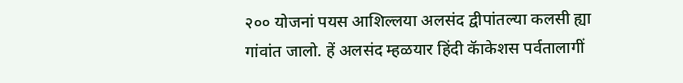२०० योजनां पयस आशिल्लया अलसंद द्वीपांतल्या कलसी ह्या गांवांत जालो. हें अलसंद म्हळयार हिंदी कॅाकेशस पर्वतालागीं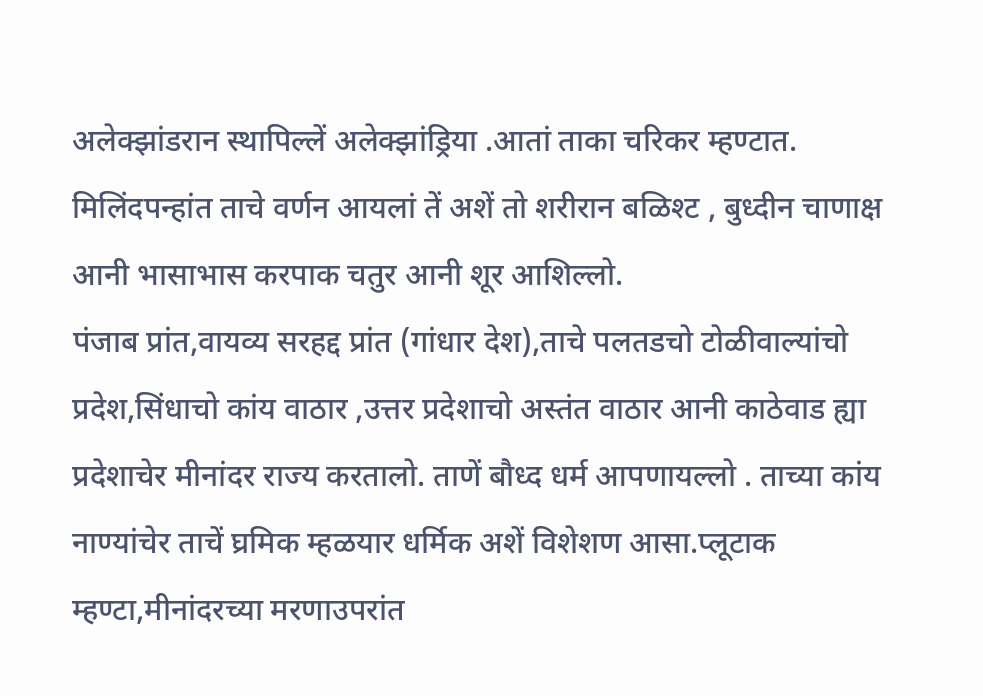अलेक्झांडरान स्थापिल्लें अलेक्झांड्रिया .आतां ताका चरिकर म्हण्टात.
मिलिंदपन्हांत ताचे वर्णन आयलां तें अशें तो शरीरान बळिश्ट , बुध्दीन चाणाक्ष आनी भासाभास करपाक चतुर आनी शूर आशिल्लो.
पंजाब प्रांत,वायव्य सरहद्द प्रांत (गांधार देश),ताचे पलतडचो टोळीवाल्यांचो प्रदेश,सिंधाचो कांय वाठार ,उत्तर प्रदेशाचो अस्तंत वाठार आनी काठेवाड ह्या प्रदेशाचेर मीनांदर राज्य करतालो. ताणें बौध्द धर्म आपणायल्लो . ताच्या कांय नाण्यांचेर ताचें घ्रमिक म्हळयार धर्मिक अशें विशेशण आसा.प्लूटाक म्हण्टा,मीनांदरच्या मरणाउपरांत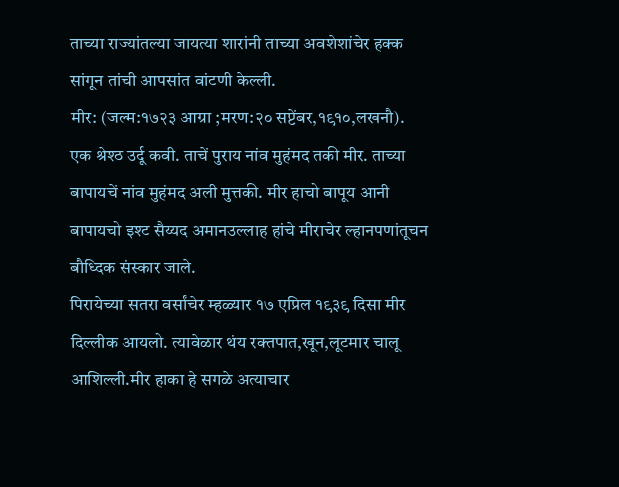ताच्या राज्यांतल्या जायत्या शारांनी ताच्या अवशेशांचेर हक्क सांगून तांची आपसांत वांटणी केल्ली.
मीर: (जल्म:१७२३ आग्रा ;मरण:२० सप्टेंबर,१९१०,लखनौ).
एक श्रेश्ठ उर्दू कवी. ताचें पुराय नांव मुहंमद तकी मीर. ताच्या बापायचें नांव मुहंमद अली मुत्तकी. मीर हाचो बापूय आनी बापायचो इश्ट सैय्यद अमानउल्लाह हांचे मीराचेर ल्हानपणांतूचन बौध्दिक संस्कार जाले.
पिरायेच्या सतरा वर्सांचेर म्हळ्यार १७ एप्रिल १९३९ दिसा मीर दिल्लीक आयलो. त्यावेळार थंय रक्तपात,खून,लूटमार चालू आशिल्ली.मीर हाका हे सगळे अत्याचार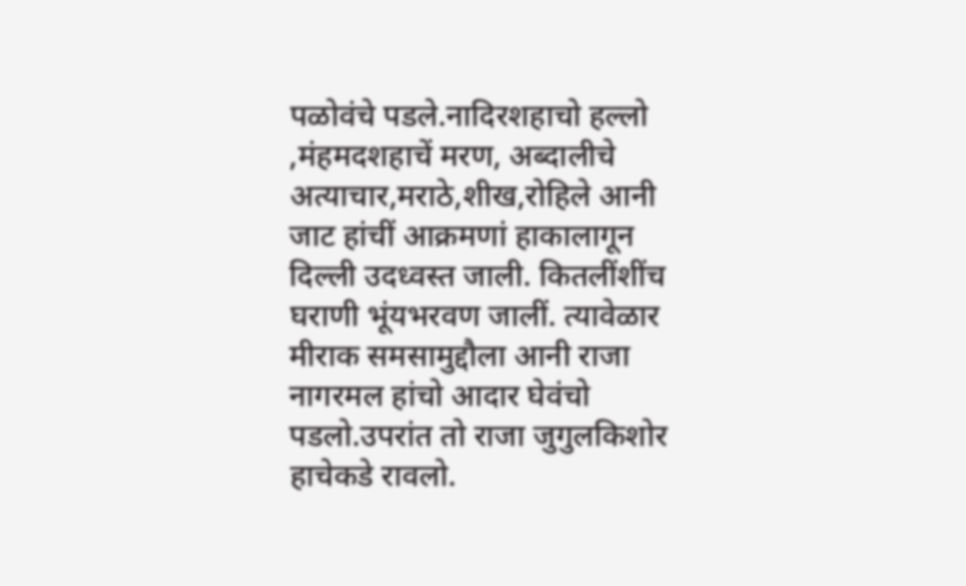पळोवंचे पडले.नादिरशहाचो हल्लो ,मंहमदशहाचें मरण, अब्दालीचे अत्याचार,मराठे,शीख,रोहिले आनी जाट हांचीं आक्रमणां हाकालागून दिल्ली उदध्वस्त जाली. कितलींशींच घराणी भूंयभरवण जालीं. त्यावेळार मीराक समसामुद्दौला आनी राजा नागरमल हांचो आदार घेवंचो पडलो.उपरांत तो राजा जुगुलकिशोर हाचेकडे रावलो.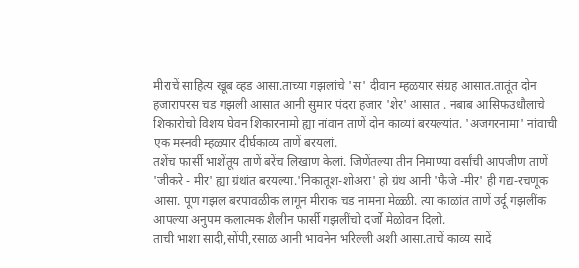मीराचें साहित्य खूब व्हड आसा.ताच्या गझलांचे 'स' दीवान म्हळयार संग्रह आसात.तातूंत दोन हजारापरस चड गझली आसात आनी सुमार पंदरा हजार 'शेर' आसात . नबाब आसिफउधौलाचे शिकारोचो विशय घेवन शिकारनामो ह्या नांवान ताणें दोन काव्यां बरयल्यांत. 'अजगरनामा' नांवाची एक मस्नवी म्हळ्यार दीर्घकाव्य ताणें बरयलां.
तशेंच फार्सी भाशेंतूय ताणें बरेंच लिखाण केलां. जिणेंतल्या तीन निमाण्या वर्सांची आपजीण ताणें 'जीकरे - मीर' ह्या ग्रंथांत बरयल्या.'निकातूश-शोअरा' हो ग्रंथ आनी 'फैजे -मीर' ही गद्य-रचणूक आसा. पूण गझल बरपावळीक लागून मीराक चड नामना मेळ्ळी. त्या काळांत ताणें उर्दू गझलींक आपल्या अनुपम कलात्मक शैलीन फार्सी गझलींचो दर्जो मेळोवन दिलो.
ताची भाशा सादी,सोंपी,रसाळ आनी भावनेन भरिल्ली अशी आसा.ताचें काव्य सादें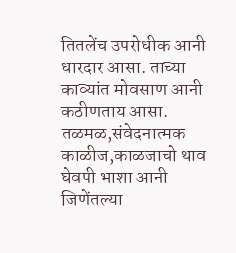तितलेंच उपरोधीक आनी धारदार आसा. ताच्या काव्यांत मोवसाण आनी कठीणताय आसा. तळमळ,संवेदनात्मक काळीज,काळजाचो थाव घेवपी भाशा आनी जिणेंतल्या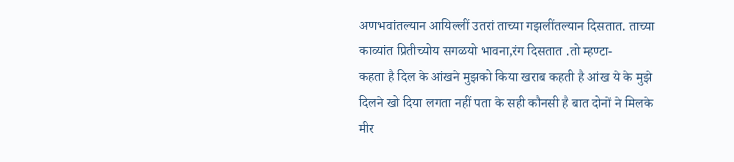अणभवांतल्यान आयिल्लीं उतरां ताच्या गझलींतल्यान दिसतात. ताच्या काव्यांत प्रितीच्योय सगळयो भावना,रंग दिसतात .तो म्हण्टा-
कहता है दिल के आंखने मुझको किया खराब कहती है आंख ये के मुझे दिलने खो दिया लगता नहीं पता के सही कौनसी है बात दोनों ने मिलके मीर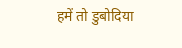हमें तो डुबोदिया